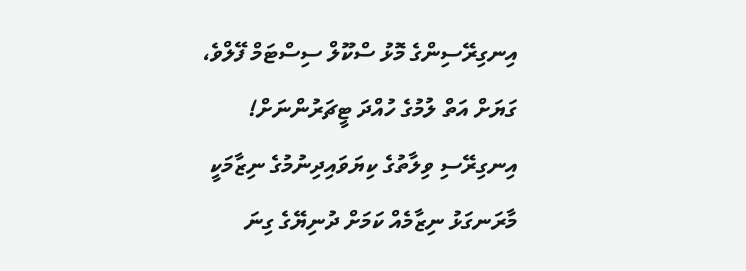އިނގިރޭސިންގެ މޮޅު ސްކޫލް ސިސްޓަމް ފޭލްވެ، ގަޔަށް އަތް ލުމުގެ ހުއްދަ ޓީޗަރުންނަށް!
އިނގިރޭސި ވިލާތުގެ ކިޔަވައިދިނުމުގެ ނިޒާމަކީ މާރަނގަޅު ނިޒާމެއް ކަމަށް ދުނިޔޭގެ ގިނަ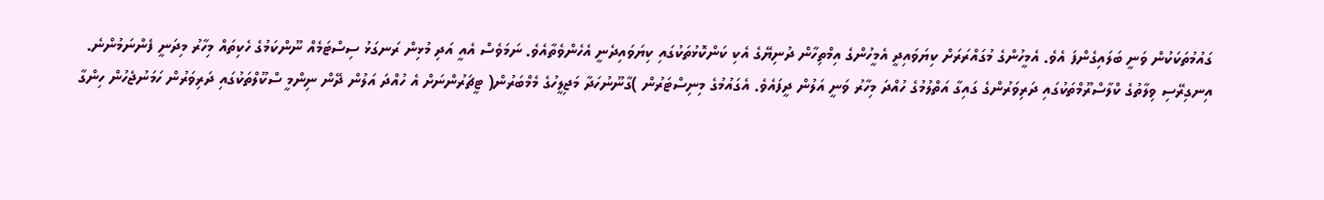ގައުމުތަކަކުން ވަނީ ބަލައިގެންފަ އެވެ. އެމީހުންގެ މުގައްރަރަށް ކިޔަވައިދީ އެމީހުންގެ އިމްތިހާން ދުނިޔޭގެ އެކި ކަންކޮޅުތަކުގައި ކިޔަވައިދެނީ އެހެންވެތާއެވެ. ނަމަވެސް އެއީ އަދި މުޅިން ރަނގަޅު ސިސްޓަމެއް ނޫންކަމުގެ ހެކިތައް މިހާރު މިދަނީ ފެންނަމުންނެ.
އިނގިރޭސި ވިލާތުގެ ކްލާސްރޫމްތަކުގައި ދަރިވަރުންގެ ގައިގާ އަތްލުމުގެ ހުއްދަ މިހާރު ވަނީ އަލުން ދީފައެވެ. އެގައުމުގެ މިނިސްޓަރުން )ގާނޫނުހަދާ މަޖިލީހުގެ މެމްބަރުން( ޓީޗަރުންނަށް އެ ހުއްދަ އަލުން ދޭން ނިންމީ ސްކޫލްތަކުގައި ދަރިވަރުން ހަމަނުޖެހުން ހިންގާ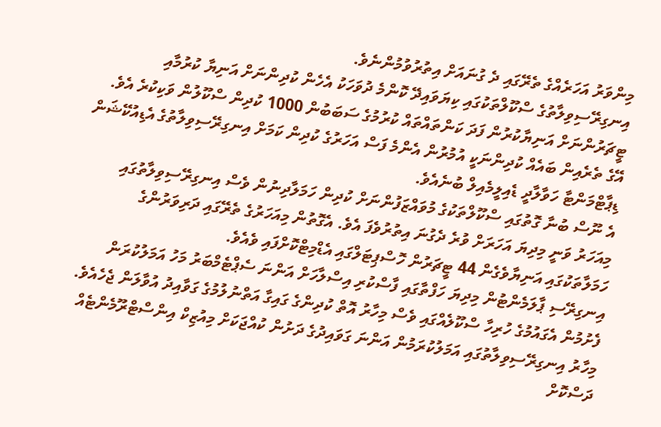މިންވަރު އަހަރެއްގެ ތެރޭގައި ދެ ގުނައަށް އިތުރުވުމުންނެވެ.
އިނގިރޭސިވިލާތުގެ ސްކޫލްތަކުގައި ކިޔަވައިދޭ ކޮންމެ ދުވަހަކު އެހެން ކުދިންނަށް އަނިޔާ ކުރުމާއި ޓީޗަރުންނަށް އަނިޔާކުރުން ފަދަ ކަންތައްތައް ކުރުމުގެ ސަބަބުން 1000 ކުދިން ސްކޫލުން ވަކިކުރެ އެވެ. އޭގެ ތެރެއިން ބައެއް ކުދިންނަކީ އުމުރުން އެންމެ ފަސް އަހަރުގެ ކުދިން ކަމަށް އިނގިރޭސިވިލާތުގެ އެޑިއުކޭޝަން ޑިޕާޓްމަންޓާ ހަވާލާދީ ޑެއިލީމެއިލް ބުނެއެވެ.
އެ ނޫސް ބުނާ ގޮތުގައި ސްކޫލްތަކުގެ މުވައްޒަފުންނަށް ކުދިން ހަމަލާދިނުން ވެސް އިނގިރޭސިވިލާތުގައި މިއަހަރު ވަނީ މިދިޔަ އަހަރަށް ވުރެ ދެގުނަ އިތުރުވެފަ އެވެ. އެގޮތުން މިއަހަރުގެ ތެރޭގައި ދަރިވަރުންގެ ހަމަލާތަކުގައި އަނިޔާވެގެން 44 ޓީޗަރުން ހޮސްޕިޓަލްގައި އެޑްމިޓްކޮށްފައި ވެއެވެ.
އިނގިރޭސި ޕާލަމެންޓުން މިދިޔަ ހަފްތާގައި ފާސްކުރި އިސްލާހަށް އަންނަ ސެޕްޓެމްބަރު މަހު އަމަލުކުރަން ފެށުމުން އެގައުމުގެ ހުރިހާ ސްކޫލެއްގައި ވެސް މިހާރު އޮތް ކުދިންގެ ގައިގާ އަތްނުލުމުގެ ގަވާއިދު އުވާލަން ޖެހެއެވެ.
މިހާރު އިނގިރޭސިވިލާތުގައި އަމަލުކުރަމުން އަންނަ ގަވައިދުގެ ދަށުން ކުއްޖަކަށް މިއުޒިކް އިންސްޓްރޫމެންޓެއް ދަސްކޮށް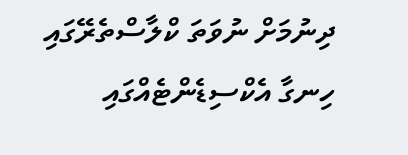ދިނުމަށް ނުވަތަ ކްލާސްތެރޭގައި ހިނގާ އެކްސިޑެންޓެއްގައި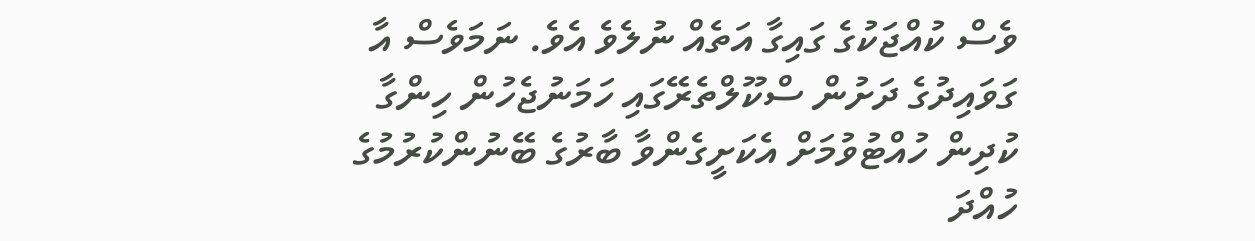ވެސް ކުއްޖަކުގެ ގައިގާ އަތެއް ނުލެވެ އެވެ. ނަމަވެސް އާ ގަވައިދުގެ ދަށުން ސްކޫލްތެރޭގައި ހަމަނުޖެހުން ހިންގާ ކުދިން ހުއްޓުވުމަށް އެކަށީގެންވާ ބާރުގެ ބޭނުންކުރުމުގެ ހުއްދަ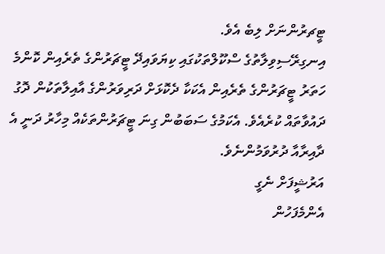ޓީޗރުންނަށް ލިބެ އެވެ.
އިނގިރޭސިވިލާތުގެ ސްކޫލްތަކުގައި ކިޔަވައިދޭ ޓީޗަރުންގެ ތެރެއިން ކޮންމެ ހަތަރު ޓީޗަރުންގެ ތެރެއިން އެކަކާ ދެކޮޅަށް ދަރިވަރުންގެ އާއިލާތަކުން ދޮގު ދައުވާތައް ކުރެއެވެ. އެކަމުގެ ސަބަބުން ގިނަ ޓީޗަރުންތަކެއް މިހާރު ދަނީ އެ ދާއިރާއާ ދުރުވަމުންނެވެ.
އަރުޝީފަށް ނެގީ
އެންމެފަހުން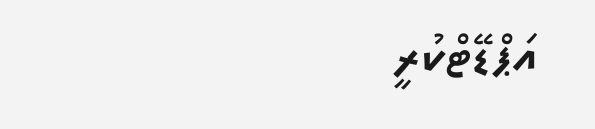އަޕްޑޭޓްކުރީ